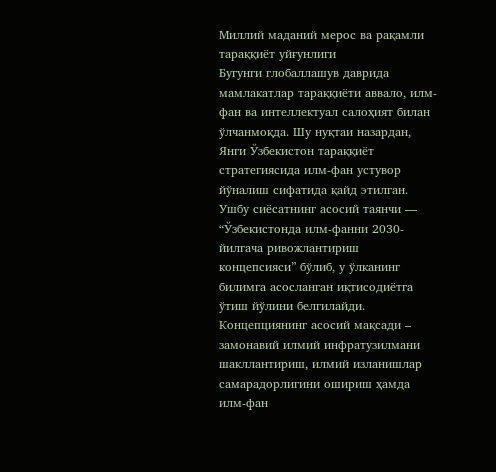Миллий маданий мерос ва рақамли тараққиёт уйғунлиги
Бугунги глобаллашув даврида мамлакатлар тараққиёти аввало, илм-фан ва интеллектуал салоҳият билан ўлчанмоқда. Шу нуқтаи назардан, Янги Ўзбекистон тараққиёт стратегиясида илм-фан устувор йўналиш сифатида қайд этилган. Ушбу сиёсатнинг асосий таянчи — “Ўзбекистонда илм-фанни 2030-йилгача ривожлантириш концепсияси” бўлиб, у ўлканинг билимга асосланган иқтисодиётга ўтиш йўлини белгилайди.
Концепциянинг асосий мақсади – замонавий илмий инфратузилмани шакллантириш, илмий изланишлар самарадорлигини ошириш ҳамда илм-фан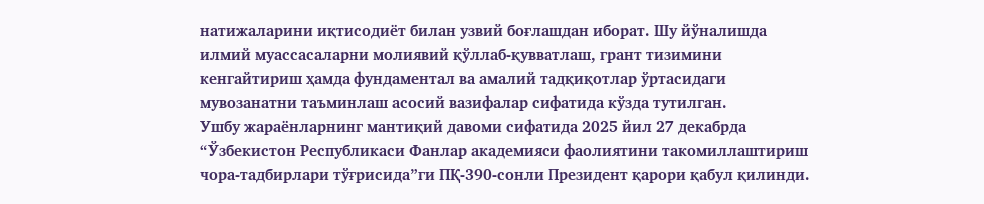натижаларини иқтисодиёт билан узвий боғлашдан иборат. Шу йўналишда илмий муассасаларни молиявий қўллаб-қувватлаш, грант тизимини кенгайтириш ҳамда фундаментал ва амалий тадқиқотлар ўртасидаги мувозанатни таъминлаш асосий вазифалар сифатида кўзда тутилган.
Ушбу жараёнларнинг мантиқий давоми сифатида 2025 йил 27 декабрда “Ўзбекистон Республикаси Фанлар академияси фаолиятини такомиллаштириш чора-тадбирлари тўғрисида”ги ПҚ-390-сонли Президент қарори қабул қилинди.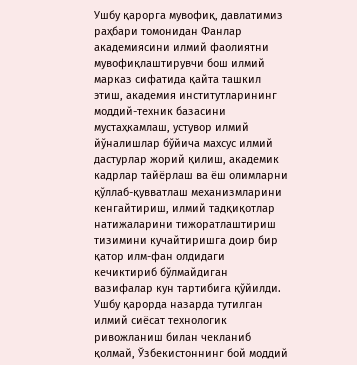Ушбу қарорга мувофиқ, давлатимиз раҳбари томонидан Фанлар академиясини илмий фаолиятни мувофиқлаштирувчи бош илмий марказ сифатида қайта ташкил этиш, академия институтларининг моддий-техник базасини мустаҳкамлаш, устувор илмий йўналишлар бўйича махсус илмий дастурлар жорий қилиш, академик кадрлар тайёрлаш ва ёш олимларни қўллаб-қувватлаш механизмларини кенгайтириш, илмий тадқиқотлар натижаларини тижоратлаштириш тизимини кучайтиришга доир бир қатор илм-фан олдидаги кечиктириб бўлмайдиган вазифалар кун тартибига қўйилди.
Ушбу қарорда назарда тутилган илмий сиёсат технологик ривожланиш билан чекланиб қолмай, Ўзбекистоннинг бой моддий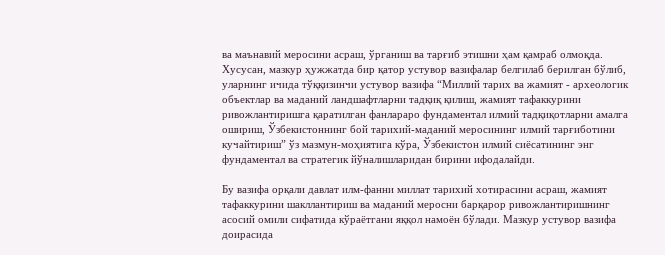ва маънавий меросини асраш, ўрганиш ва тарғиб этишни ҳам қамраб олмоқда. Хусусан, мазкур ҳужжатда бир қатор устувор вазифалар белгилаб берилган бўлиб, уларнинг ичида тўққизинчи устувор вазифа “Миллий тарих ва жамият - археологик объектлар ва маданий ландшафтларни тадқиқ қилиш, жамият тафаккурини ривожлантиришга қаратилган фанлараро фундаментал илмий тадқиқотларни амалга ошириш, Ўзбекистоннинг бой тарихий-маданий меросининг илмий тарғиботини кучайтириш” ўз мазмун-моҳиятига кўра, Ўзбекистон илмий сиёсатининг энг фундаментал ва стратегик йўналишларидан бирини ифодалайди.

Бу вазифа орқали давлат илм-фанни миллат тарихий хотирасини асраш, жамият тафаккурини шакллантириш ва маданий меросни барқарор ривожлантиришнинг асосий омили сифатида кўраётгани яққол намоён бўлади. Мазкур устувор вазифа доирасида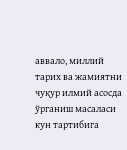аввало, миллий тарих ва жамиятни чуқур илмий асосда ўрганиш масаласи кун тартибига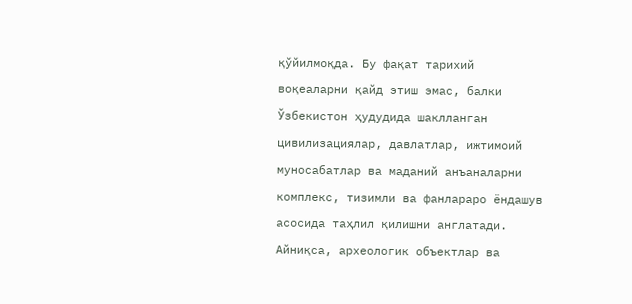қўйилмоқда. Бу фақат тарихий воқеаларни қайд этиш эмас, балки Ўзбекистон ҳудудида шаклланган цивилизациялар, давлатлар, ижтимоий муносабатлар ва маданий анъаналарни комплекс, тизимли ва фанлараро ёндашув асосида таҳлил қилишни англатади. Айниқса, археологик объектлар ва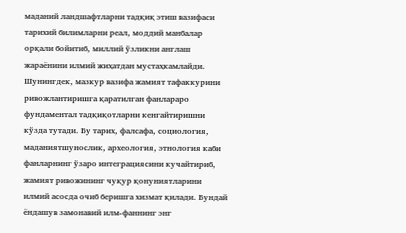маданий ландшафтларни тадқиқ этиш вазифаси тарихий билимларни реал, моддий манбалар орқали бойитиб, миллий ўзликни англаш жараёнини илмий жиҳатдан мустаҳкамлайди.
Шунингдек, мазкур вазифа жамият тафаккурини ривожлантиришга қаратилган фанлараро фундаментал тадқиқотларни кенгайтиришни кўзда тутади. Бу тарих, фалсафа, социология, маданиятшунослик, археология, этнология каби фанларнинг ўзаро интеграциясини кучайтириб, жамият ривожининг чуқур қонуниятларини илмий асосда очиб беришга хизмат қилади. Бундай ёндашув замонавий илм-фаннинг энг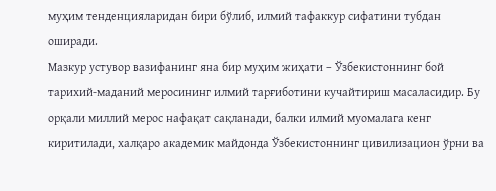муҳим тенденцияларидан бири бўлиб, илмий тафаккур сифатини тубдан оширади.
Мазкур устувор вазифанинг яна бир муҳим жиҳати – Ўзбекистоннинг бой тарихий-маданий меросининг илмий тарғиботини кучайтириш масаласидир. Бу орқали миллий мерос нафақат сақланади, балки илмий муомалага кенг киритилади, халқаро академик майдонда Ўзбекистоннинг цивилизацион ўрни ва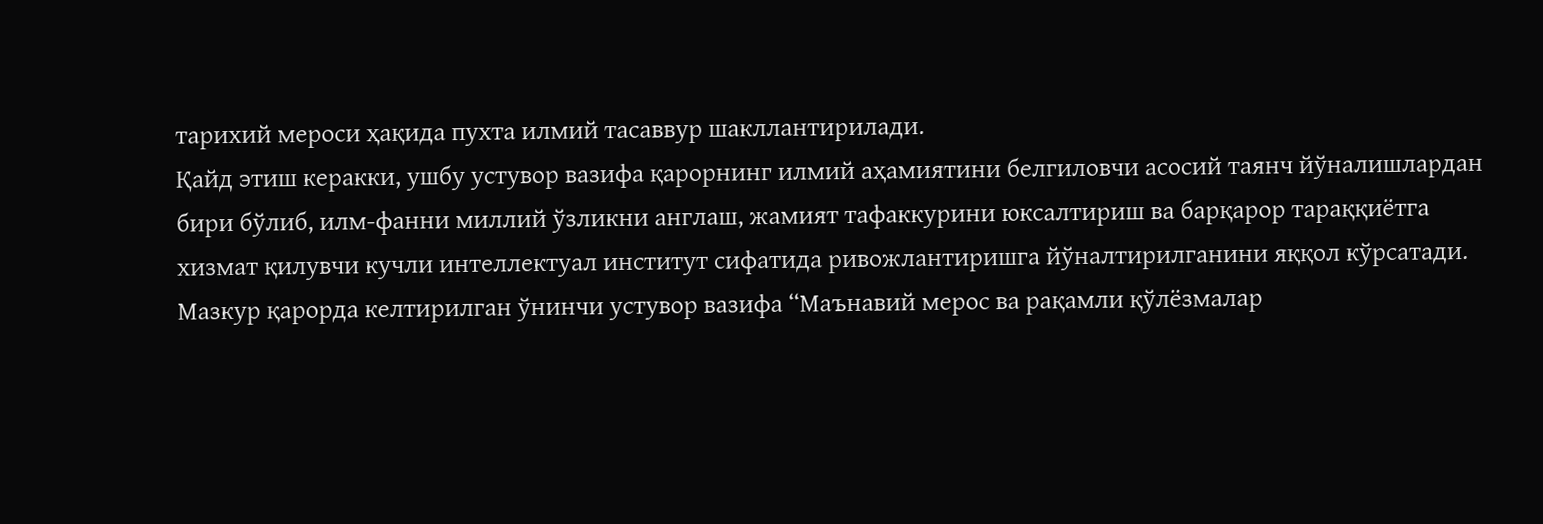тарихий мероси ҳақида пухта илмий тасаввур шакллантирилади.
Қайд этиш керакки, ушбу устувор вазифа қарорнинг илмий аҳамиятини белгиловчи асосий таянч йўналишлардан бири бўлиб, илм-фанни миллий ўзликни англаш, жамият тафаккурини юксалтириш ва барқарор тараққиётга хизмат қилувчи кучли интеллектуал институт сифатида ривожлантиришга йўналтирилганини яққол кўрсатади.
Мазкур қарорда келтирилган ўнинчи устувор вазифа “Маънавий мерос ва рақамли қўлёзмалар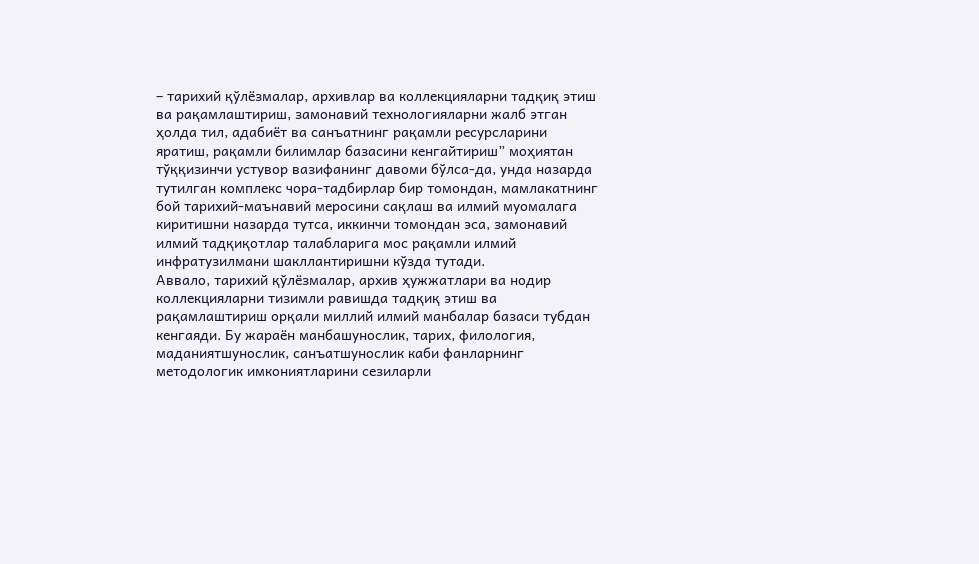– тарихий қўлёзмалар, архивлар ва коллекцияларни тадқиқ этиш ва рақамлаштириш, замонавий технологияларни жалб этган ҳолда тил, адабиёт ва санъатнинг рақамли ресурсларини яратиш, рақамли билимлар базасини кенгайтириш” моҳиятан тўққизинчи устувор вазифанинг давоми бўлса-да, унда назарда тутилган комплекс чора-тадбирлар бир томондан, мамлакатнинг бой тарихий-маънавий меросини сақлаш ва илмий муомалага киритишни назарда тутса, иккинчи томондан эса, замонавий илмий тадқиқотлар талабларига мос рақамли илмий инфратузилмани шакллантиришни кўзда тутади.
Аввало, тарихий қўлёзмалар, архив ҳужжатлари ва нодир коллекцияларни тизимли равишда тадқиқ этиш ва рақамлаштириш орқали миллий илмий манбалар базаси тубдан кенгаяди. Бу жараён манбашунослик, тарих, филология, маданиятшунослик, санъатшунослик каби фанларнинг методологик имкониятларини сезиларли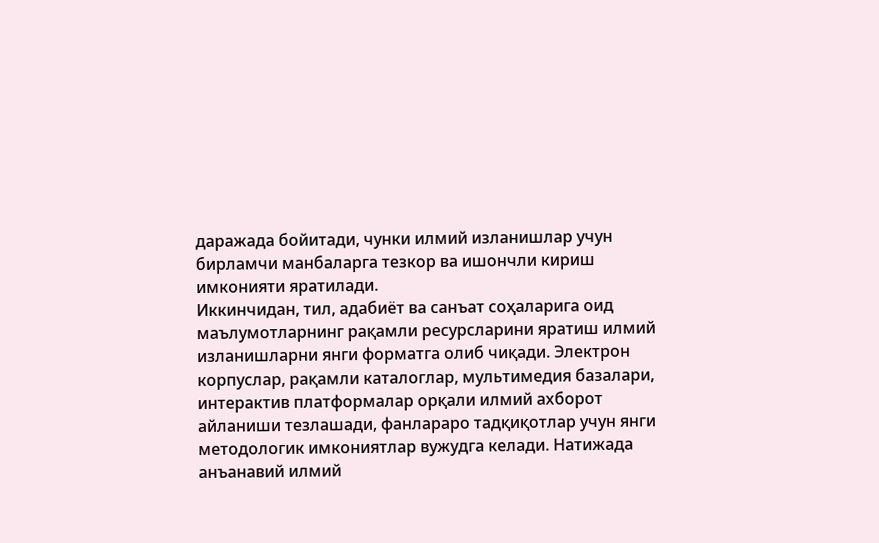даражада бойитади, чунки илмий изланишлар учун бирламчи манбаларга тезкор ва ишончли кириш имконияти яратилади.
Иккинчидан, тил, адабиёт ва санъат соҳаларига оид маълумотларнинг рақамли ресурсларини яратиш илмий изланишларни янги форматга олиб чиқади. Электрон корпуслар, рақамли каталоглар, мультимедия базалари, интерактив платформалар орқали илмий ахборот айланиши тезлашади, фанлараро тадқиқотлар учун янги методологик имкониятлар вужудга келади. Натижада анъанавий илмий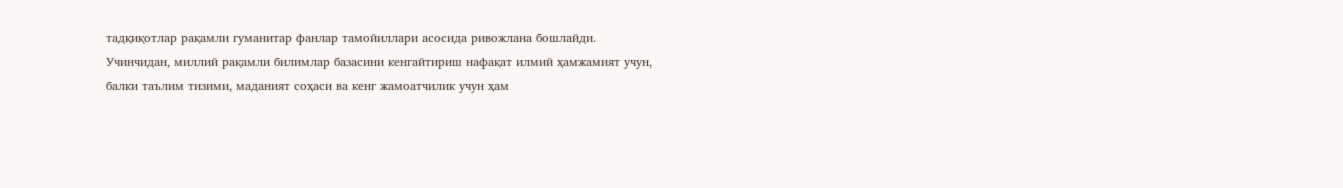тадқиқотлар рақамли гуманитар фанлар тамойиллари асосида ривожлана бошлайди.
Учинчидан, миллий рақамли билимлар базасини кенгайтириш нафақат илмий ҳамжамият учун, балки таълим тизими, маданият соҳаси ва кенг жамоатчилик учун ҳам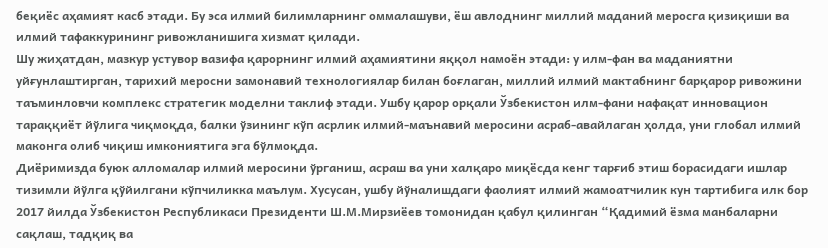беқиёс аҳамият касб этади. Бу эса илмий билимларнинг оммалашуви, ёш авлоднинг миллий маданий меросга қизиқиши ва илмий тафаккурининг ривожланишига хизмат қилади.
Шу жиҳатдан, мазкур устувор вазифа қарорнинг илмий аҳамиятини яққол намоён этади: у илм-фан ва маданиятни уйғунлаштирган, тарихий меросни замонавий технологиялар билан боғлаган, миллий илмий мактабнинг барқарор ривожини таъминловчи комплекс стратегик моделни таклиф этади. Ушбу қарор орқали Ўзбекистон илм-фани нафақат инновацион тараққиёт йўлига чиқмоқда, балки ўзининг кўп асрлик илмий-маънавий меросини асраб-авайлаган ҳолда, уни глобал илмий маконга олиб чиқиш имкониятига эга бўлмоқда.
Диёримизда буюк алломалар илмий меросини ўрганиш, асраш ва уни халқаро миқёсда кенг тарғиб этиш борасидаги ишлар тизимли йўлга қўйилгани кўпчиликка маълум. Хусусан, ушбу йўналишдаги фаолият илмий жамоатчилик кун тартибига илк бор 2017 йилда Ўзбекистон Республикаси Президенти Ш.М.Мирзиёев томонидан қабул қилинган “Қадимий ёзма манбаларни сақлаш, тадқиқ ва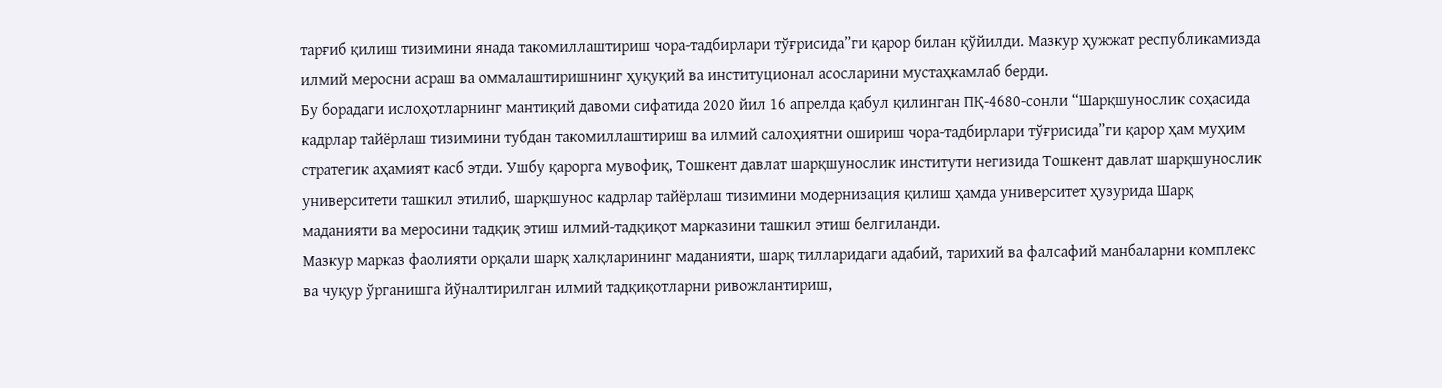тарғиб қилиш тизимини янада такомиллаштириш чора-тадбирлари тўғрисида”ги қарор билан қўйилди. Мазкур ҳужжат республикамизда илмий меросни асраш ва оммалаштиришнинг ҳуқуқий ва институционал асосларини мустаҳкамлаб берди.
Бу борадаги ислоҳотларнинг мантиқий давоми сифатида 2020 йил 16 апрелда қабул қилинган ПҚ-4680-сонли “Шарқшунослик соҳасида кадрлар тайёрлаш тизимини тубдан такомиллаштириш ва илмий салоҳиятни ошириш чора-тадбирлари тўғрисида”ги қарор ҳам муҳим стратегик аҳамият касб этди. Ушбу қарорга мувофиқ, Тошкент давлат шарқшунослик институти негизида Тошкент давлат шарқшунослик университети ташкил этилиб, шарқшунос кадрлар тайёрлаш тизимини модернизация қилиш ҳамда университет ҳузурида Шарқ маданияти ва меросини тадқиқ этиш илмий-тадқиқот марказини ташкил этиш белгиланди.
Мазкур марказ фаолияти орқали шарқ халқларининг маданияти, шарқ тилларидаги адабий, тарихий ва фалсафий манбаларни комплекс ва чуқур ўрганишга йўналтирилган илмий тадқиқотларни ривожлантириш,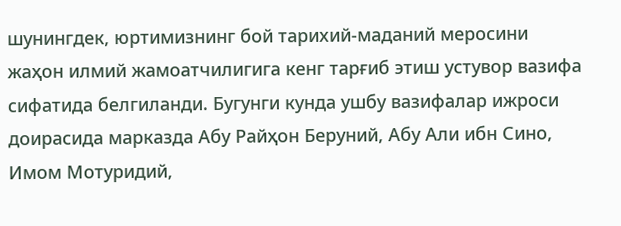шунингдек, юртимизнинг бой тарихий-маданий меросини жаҳон илмий жамоатчилигига кенг тарғиб этиш устувор вазифа сифатида белгиланди. Бугунги кунда ушбу вазифалар ижроси доирасида марказда Абу Райҳон Беруний, Абу Али ибн Сино, Имом Мотуридий,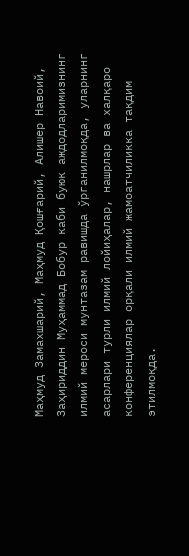Маҳмуд Замахшарий, Маҳмуд Қошғарий, Алишер Навоий, Заҳириддин Муҳаммад Бобур каби буюк аждодларимизнинг илмий мероси мунтазам равишда ўрганилмоқда, уларнинг асарлари турли илмий лойиҳалар, нашрлар ва халқаро конференциялар орқали илмий жамоатчиликка тақдим этилмоқда.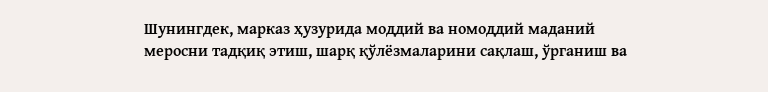Шунингдек, марказ ҳузурида моддий ва номоддий маданий меросни тадқиқ этиш, шарқ қўлёзмаларини сақлаш, ўрганиш ва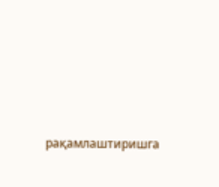рақамлаштиришга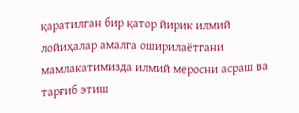қаратилган бир қатор йирик илмий лойиҳалар амалга оширилаётгани мамлакатимизда илмий меросни асраш ва тарғиб этиш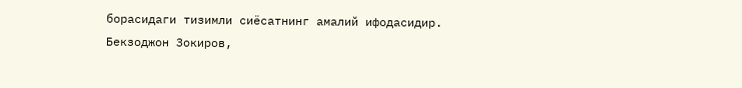борасидаги тизимли сиёсатнинг амалий ифодасидир.
Бекзоджон Зокиров,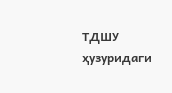ТДШУ ҳузуридаги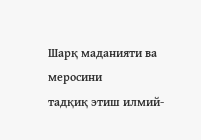Шарқ маданияти ва меросини
тадқиқ этиш илмий-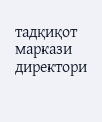тадқиқот маркази директори